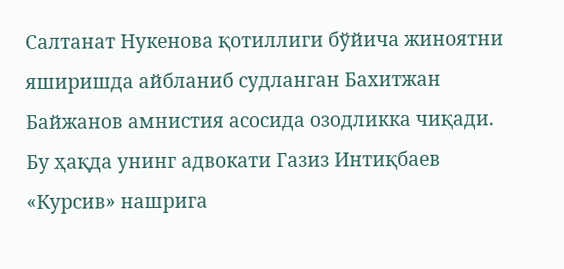Салтанат Нукенова қотиллиги бўйича жиноятни яширишда айбланиб судланган Бахитжан Байжанов амнистия асосида озодликка чиқади. Бу ҳақда унинг адвокати Газиз Интиқбаев «Курсив» нашрига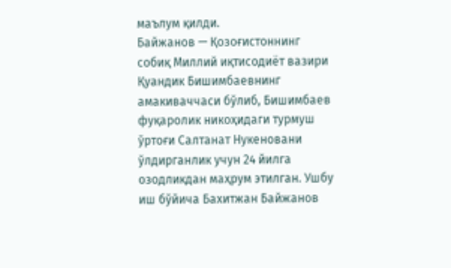маълум қилди.
Байжанов — Қозоғистоннинг собиқ Миллий иқтисодиёт вазири Қуандик Бишимбаевнинг амакиваччаси бўлиб, Бишимбаев фуқаролик никоҳидаги турмуш ўртоғи Салтанат Нукеновани ўлдирганлик учун 24 йилга озодликдан маҳрум этилган. Ушбу иш бўйича Бахитжан Байжанов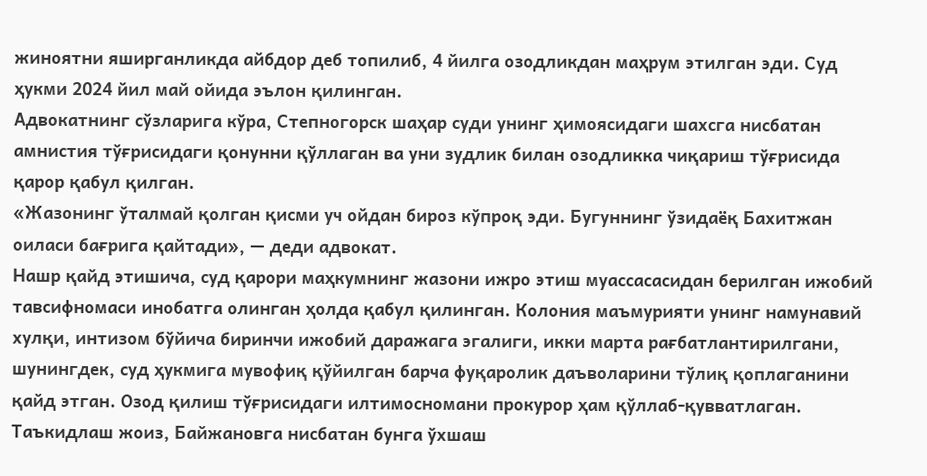жиноятни яширганликда айбдор деб топилиб, 4 йилга озодликдан маҳрум этилган эди. Суд ҳукми 2024 йил май ойида эълон қилинган.
Адвокатнинг сўзларига кўра, Степногорск шаҳар суди унинг ҳимоясидаги шахсга нисбатан амнистия тўғрисидаги қонунни қўллаган ва уни зудлик билан озодликка чиқариш тўғрисида қарор қабул қилган.
«Жазонинг ўталмай қолган қисми уч ойдан бироз кўпроқ эди. Бугуннинг ўзидаёқ Бахитжан оиласи бағрига қайтади», — деди адвокат.
Нашр қайд этишича, суд қарори маҳкумнинг жазони ижро этиш муассасасидан берилган ижобий тавсифномаси инобатга олинган ҳолда қабул қилинган. Колония маъмурияти унинг намунавий хулқи, интизом бўйича биринчи ижобий даражага эгалиги, икки марта рағбатлантирилгани, шунингдек, суд ҳукмига мувофиқ қўйилган барча фуқаролик даъволарини тўлиқ қоплаганини қайд этган. Озод қилиш тўғрисидаги илтимосномани прокурор ҳам қўллаб-қувватлаган.
Таъкидлаш жоиз, Байжановга нисбатан бунга ўхшаш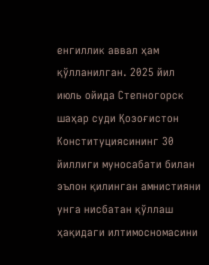енгиллик аввал ҳам қўлланилган. 2025 йил июль ойида Степногорск шаҳар суди Қозоғистон Конституциясининг 30 йиллиги муносабати билан эълон қилинган амнистияни унга нисбатан қўллаш ҳақидаги илтимосномасини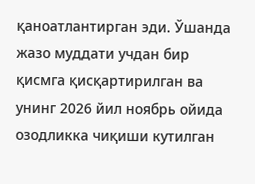қаноатлантирган эди. Ўшанда жазо муддати учдан бир қисмга қисқартирилган ва унинг 2026 йил ноябрь ойида озодликка чиқиши кутилган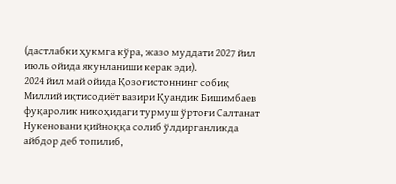(дастлабки ҳукмга кўра, жазо муддати 2027 йил июль ойида якунланиши керак эди).
2024 йил май ойида Қозоғистоннинг собиқ Миллий иқтисодиёт вазири Қуандик Бишимбаев фуқаролик никоҳидаги турмуш ўртоғи Салтанат Нукеновани қийноққа солиб ўлдирганликда айбдор деб топилиб,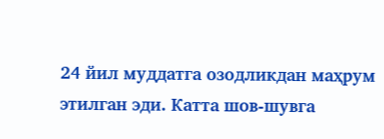24 йил муддатга озодликдан маҳрум этилган эди. Катта шов-шувга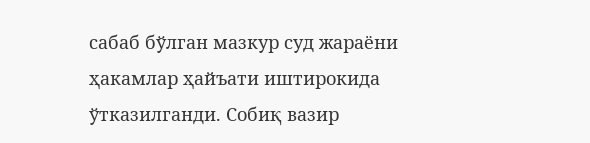сабаб бўлган мазкур суд жараёни ҳакамлар ҳайъати иштирокида ўтказилганди. Собиқ вазир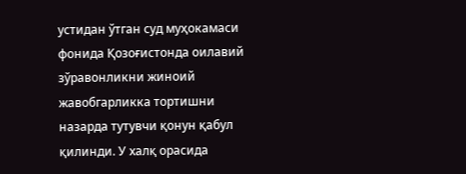устидан ўтган суд муҳокамаси фонида Қозоғистонда оилавий зўравонликни жиноий жавобгарликка тортишни назарда тутувчи қонун қабул қилинди. У халқ орасида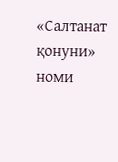«Салтанат қонуни» номи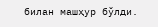билан машҳур бўлди.